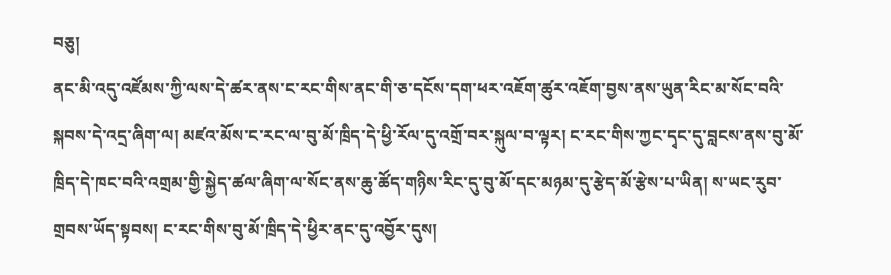བཅུ།
ནང་མི་འདུ་འཛོམས་ཀྱི་ལས་དེ་ཚར་ནས་ང་རང་གིས་ནང་གི་ཅ་དངོས་དག་ཕར་འཇོག་ཚུར་འཇོག་བྱས་ནས་ཡུན་རིང་མ་སོང་བའི་སྐབས་དེ་འདྲ་ཞིག་ལ། མཛའ་མོས་ང་རང་ལ་བུ་མོ་ཁྲིད་དེ་ཕྱི་རོལ་དུ་འགྲོ་བར་སྐུལ་བ་ལྟར། ང་རང་གིས་ཀྱང་དྭང་དུ་བླངས་ནས་བུ་མོ་ཁྲིད་དེ་ཁང་བའི་འགྲམ་གྱི་སྐྱེད་ཚལ་ཞིག་ལ་སོང་ནས་ཆུ་ཚོད་གཉིས་རིང་དུ་བུ་མོ་དང་མཉམ་དུ་རྩེད་མོ་རྩེས་པ་ཡིན། ས་ཡང་རུབ་གྲབས་ཡོད་སྟབས། ང་རང་གིས་བུ་མོ་ཁྲིད་དེ་ཕྱིར་ནང་དུ་འབྱོར་དུས།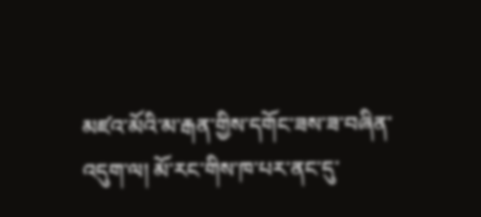མཛའ་མོའི་མ་རྒན་གྱིས་དགོང་ཟས་ཟ་བཞིན་འདུག་ལ། མོ་རང་གིས་ཁ་པར་ནང་དུ་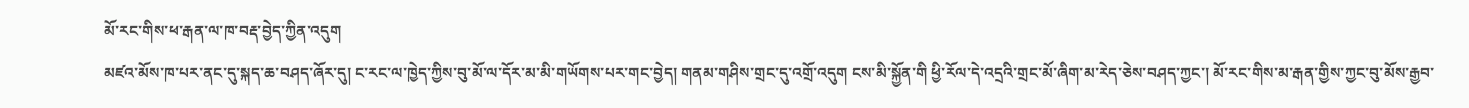མོ་རང་གིས་ཕ་རྒན་ལ་ཁ་བརྡ་བྱེད་ཀྱིན་འདུག
མཛའ་མོས་ཁ་པར་ནང་དུ་སྐད་ཆ་བཤད་ཞོར་དུ། ང་རང་ལ་ཁྱེད་ཀྱིས་བུ་མོ་ལ་དོར་མ་མི་གཡོགས་པར་གང་བྱེད། གནམ་གཤིས་གྲང་དུ་འགྲོ་འདུག ངས་མི་སྐྱོན་གི ཕྱི་རོལ་དེ་འདྲའི་གྲང་མོ་ཞིག་མ་རེད་ཅེས་བཤད་ཀྱང་། མོ་རང་གིས་མ་རྒན་གྱིས་ཀྱང་བུ་མོས་རྒྱབ་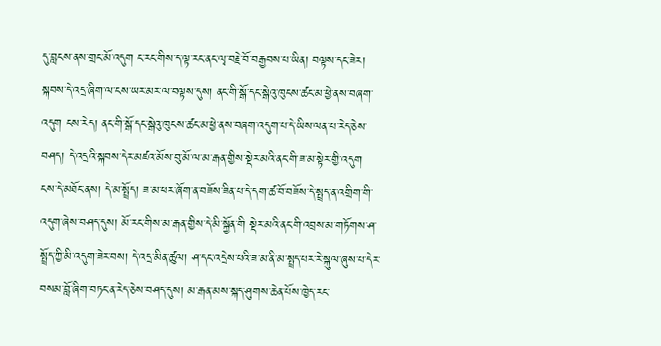དུ་བླངས་ནས་གྲང་མོ་འདུག ང་རང་གིས་ད་ལྟ་རང་ནང་ལྭ་བརྗེ་བོ་བརྒྱབས་པ་ཡིན། བལྟས་དང་ཟེར། སྐབས་དེ་འདྲ་ཞིག་ལ་ངས་ཡར་མར་ལ་བལྟས་དུས། ནང་གི་སྒོ་དང་སྒེའུ་ཁུངས་ཚང་མ་ཕྱེ་ནས་བཞག་འདུག ངས་རེད། ནང་གི་སྒོ་དང་སྒེའུ་ཁུངས་ཚང་མ་ཕྱེ་ནས་བཞག་འདུག་པ་དེ་ཡིས་ལན་པ་རེད་ཅེས་བཤད། དེ་འདྲའི་སྐབས་དེར་མཛའ་མོས་བུ་མོ་ལ་མ་རྒན་གྱིས་སྡེར་མའི་ནང་གི་ཟ་མ་སྟེར་གྱི་འདུག
ངས་དེ་མཐོང་ནས། དེ་མ་སྤྲོད། ཟ་མ་ཕར་ཞོག་ན་བཟོས་ཟིན་པ་དེ་དག་ཚ་བོ་བཟོས་དེ་སྤྲད་ན་འགྲིག་གི་འདུག་ཞེས་བཤད་དུས། མོ་རང་གིས་མ་རྒན་གྱིས་དེ་མི་སྐྱོན་གི སྡེར་མའི་ནང་གི་འབྲས་མ་གཏོགས་ཤ་སྤྲོད་ཀྱི་མི་འདུག་ཟེར་བས། དེ་འདྲ་མིན་ཚུལ། ཤ་དང་འདྲེས་པའི་ཟ་མ་ནི་མ་སྤྲད་པར་རེ་སྐུལ་ཞུས་པ་དེར་བསམ་བློ་ཞིག་བཏང་ན་རེད་ཅེས་བཤད་དུས། མ་རྒན་མས་སྐད་ཤུགས་ཆེན་པོས་ཁྱེད་རང་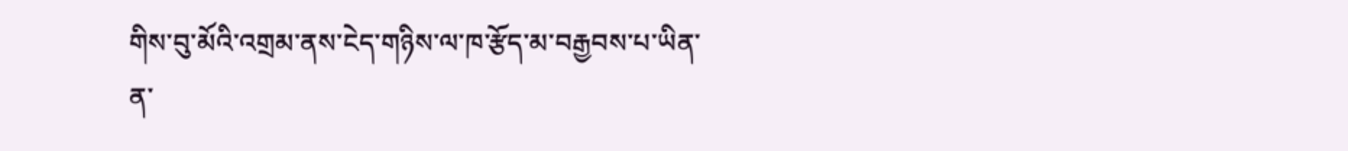གིས་བུ་མོའི་འགྲམ་ནས་ངེད་གཉིས་ལ་ཁ་རྩོད་མ་བརྒྱབས་པ་ཡིན་ན་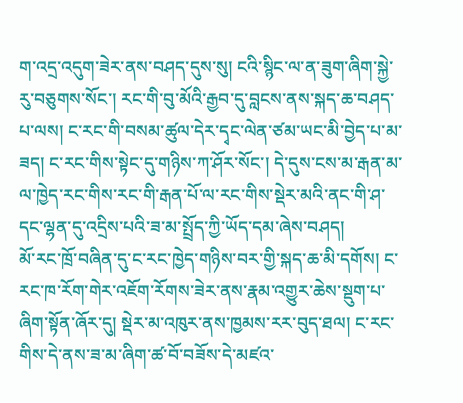ག་འདྲ་འདུག་ཟེར་ནས་བཤད་དུས་སུ། ངའི་སྙིང་ལ་ན་ཟུག་ཞིག་སྐྱེ་རུ་བཅུགས་སོང་། རང་གི་བུ་མོའི་རྒྱབ་དུ་བླངས་ནས་སྐད་ཆ་བཤད་པ་ལས། ང་རང་གི་བསམ་ཚུལ་དེར་དྭང་ལེན་ཙམ་ཡང་མི་བྱེད་པ་མ་ཟད། ང་རང་གིས་སྟེང་དུ་གཉིས་ཀ་ཤོར་སོང་། དེ་དུས་ངས་མ་རྒན་མ་ལ་ཁྱེད་རང་གིས་རང་གི་རྒན་པོ་ལ་རང་གིས་སྡེར་མའི་ནང་གི་ཤ་དང་ལྷན་དུ་འདྲིས་པའི་ཟ་མ་སྤྲོད་ཀྱི་ཡོད་དམ་ཞེས་བཤད།
མོ་རང་ཁྲོ་བཞིན་དུ་ང་རང་ཁྱེད་གཉིས་བར་གྱི་སྐད་ཆ་མི་དགོས། ང་རང་ཁ་རོག་གེར་འཇོག་རོགས་ཟེར་ནས་རྣམ་འགྱུར་ཆེས་སྡུག་པ་ཞིག་སྟོན་ཞོར་དུ། སྡེར་མ་འཁུར་ནས་ཁྱམས་རར་བུད་ཐལ། ང་རང་གིས་དེ་ནས་ཟ་མ་ཞིག་ཚ་བོ་བཟོས་དེ་མཛའ་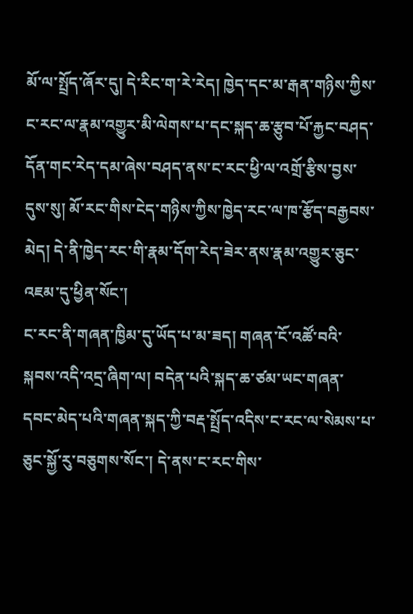མོ་ལ་སྤྲོད་ཞོར་དུ། དེ་རིང་ག་རེ་རེད། ཁྱེད་དང་མ་རྒན་གཉིས་ཀྱིས་ང་རང་ལ་རྣམ་འགྱུར་མི་ལེགས་པ་དང་སྐད་ཆ་རྩུབ་པོ་རྐྱང་བཤད་དོན་གང་རེད་དམ་ཞེས་བཤད་ནས་ང་རང་ཕྱི་ལ་འགྲོ་རྩིས་བྱས་དུས་སུ། མོ་རང་གིས་ངེད་གཉིས་ཀྱིས་ཁྱེད་རང་ལ་ཁ་རྩོད་བརྒྱབས་མེད། དེ་ནི་ཁྱེད་རང་གི་རྣམ་དོག་རེད་ཟེར་ནས་རྣམ་འགྱུར་ཅུང་འཇམ་དུ་ཕྱིན་སོང་།
ང་རང་ནི་གཞན་ཁྱིམ་དུ་ཡོད་པ་མ་ཟད། གཞན་ངོ་འཚོ་བའི་སྐབས་འདི་འདྲ་ཞིག་ལ། བདེན་པའི་སྐད་ཆ་ཙམ་ཡང་གཞན་དབང་མེད་པའི་གཞན་སྐད་ཀྱི་བརྡ་སྤྲོད་འདིས་ང་རང་ལ་སེམས་པ་ཅུང་སྐྱོ་རུ་བཅུགས་སོང་། དེ་ནས་ང་རང་གིས་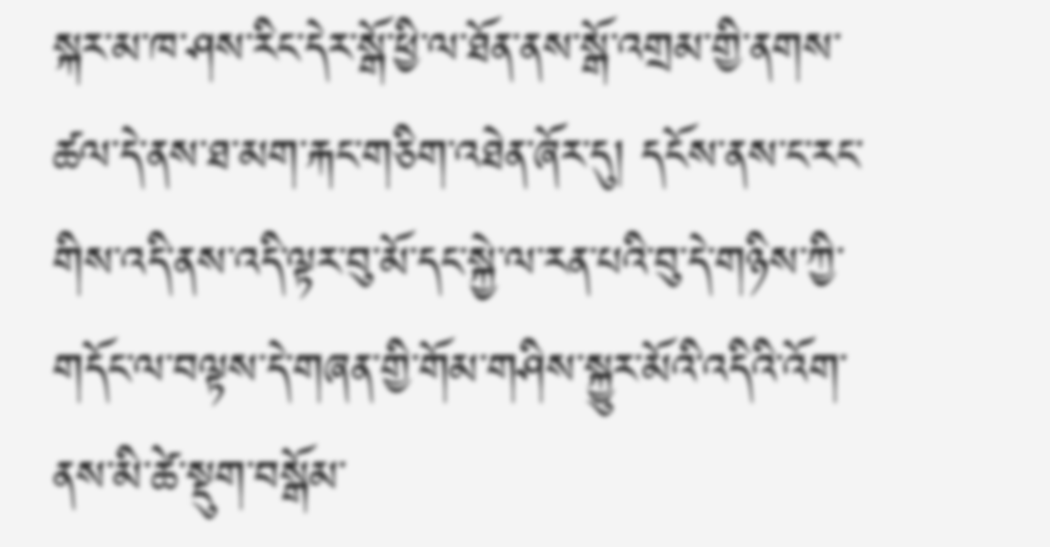སྐར་མ་ཁ་ཤས་རིང་དེར་སྒོ་ཕྱི་ལ་ཐོན་ནས་སྒོ་འགྲམ་གྱི་ནགས་ཚལ་དེ་ནས་ཐ་མག་རྐང་གཅིག་འཐེན་ཞོར་དུ། དངོས་ནས་ང་རང་གིས་འདི་ནས་འདི་ལྟར་བུ་མོ་དང་སྐྱེ་ལ་རན་པའི་བུ་དེ་གཉིས་ཀྱི་གདོང་ལ་བལྟས་དེ་གཞན་གྱི་གོམ་གཤིས་སྐྱུར་མོའི་འདིའི་འོག་ནས་མི་ཚེ་སྡུག་བསྒོམ་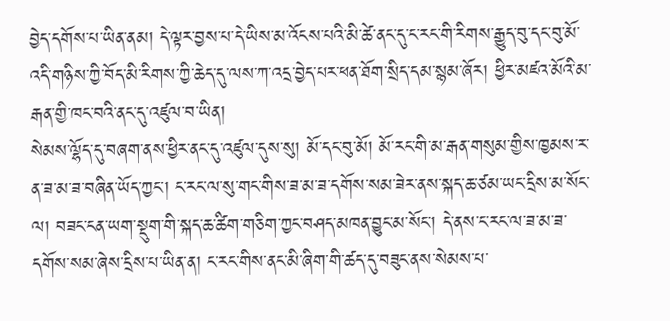བྱེད་དགོས་པ་ཡིན་ནམ། དེ་ལྟར་བྱས་པ་དེ་ཡིས་མ་འོངས་པའི་མི་ཚེ་ནང་དུ་ང་རང་གི་རིགས་རྒྱུད་བུ་དང་བུ་མོ་འདི་གཉིས་ཀྱི་བོད་མི་རིགས་ཀྱི་ཆེད་དུ་ལས་ཀ་འདྲ་བྱེད་པར་ཕན་ཐོག་སྲིད་དམ་སྙམ་ཞོར། ཕྱིར་མཛའ་མོའི་མ་རྒན་གྱི་ཁང་བའི་ནང་དུ་འཛུལ་བ་ཡིན།
སེམས་ལྷོད་དུ་བཞག་ནས་ཕྱིར་ནང་དུ་འཛུལ་དུས་སུ། མོ་དང་བུ་མོ། མོ་རང་གི་མ་རྒན་གསུམ་གྱིས་ཁྱམས་ར་ན་ཟ་མ་ཟ་བཞིན་ཡོད་ཀྱང་། ང་རང་ལ་སུ་གང་གིས་ཟ་མ་ཟ་དགོས་སམ་ཟེར་ནས་སྐད་ཆ་ཙམ་ཡང་དྲིས་མ་སོང་ལ། བཟང་ངན་ཡག་སྡུག་གི་སྐད་ཆ་ཚིག་གཅིག་ཀྱང་བཤད་མཁན་བྱུང་མ་སོང་། དེ་ནས་ང་རང་ལ་ཟ་མ་ཟ་དགོས་སམ་ཞེས་དྲིས་པ་ཡིན་ན། ང་རང་གིས་ནང་མི་ཞིག་གི་ཚད་དུ་བཟུང་ནས་སེམས་པ་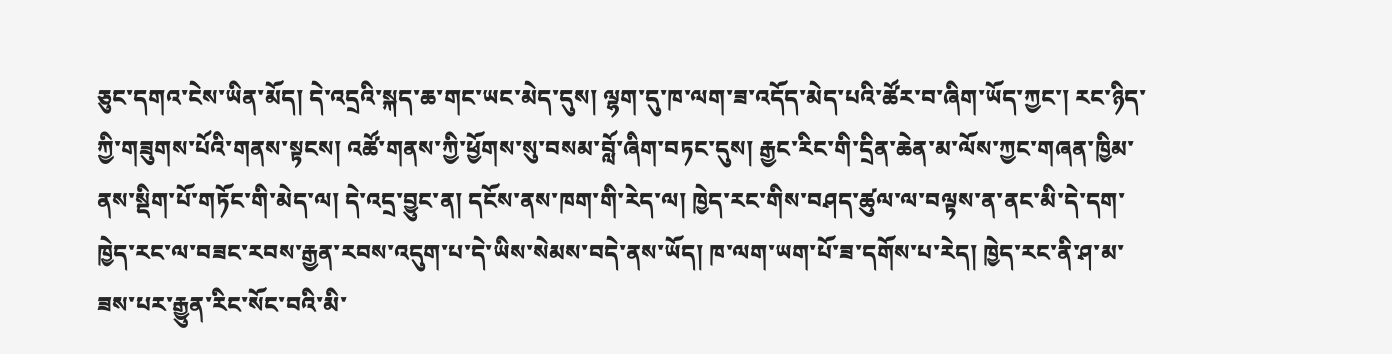ཅུང་དགའ་ངེས་ཡིན་མོད། དེ་འདྲའི་སྐད་ཆ་གང་ཡང་མེད་དུས། ལྷག་དུ་ཁ་ལག་ཟ་འདོད་མེད་པའི་ཚོར་བ་ཞིག་ཡོད་ཀྱང་། རང་ཉིད་ཀྱི་གཟུགས་པོའི་གནས་སྟངས། འཚོ་གནས་ཀྱི་ཕྱོགས་སུ་བསམ་བློ་ཞིག་བཏང་དུས། རྒྱང་རིང་གི་དྲིན་ཆེན་མ་ལོས་ཀྱང་གཞན་ཁྱིམ་ནས་སྡིག་པོ་གཏོང་གི་མེད་ལ། དེ་འདྲ་བྱུང་ན། དངོས་ནས་ཁག་གི་རེད་ལ། ཁྱེད་རང་གིས་བཤད་ཚུལ་ལ་བལྟས་ན་ནང་མི་དེ་དག་ཁྱེད་རང་ལ་བཟང་རབས་རྒྱན་རབས་འདུག་པ་དེ་ཡིས་སེམས་བདེ་ནས་ཡོད། ཁ་ལག་ཡག་པོ་ཟ་དགོས་པ་རེད། ཁྱེད་རང་ནི་ཤ་མ་ཟས་པར་རྒྱུན་རིང་སོང་བའི་མི་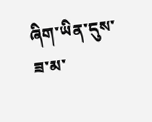ཞིག་ཡིན་དུས་ཟ་མ་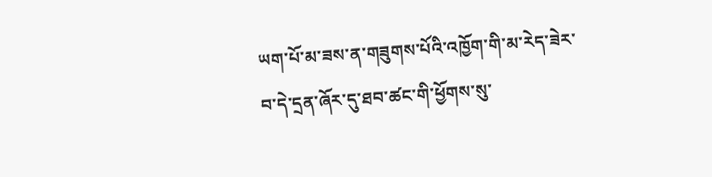ཡག་པོ་མ་ཟས་ན་གཟུགས་པོའི་འཁྱོག་གི་མ་རེད་ཟེར་བ་དེ་དྲན་ཞོར་དུ་ཐབ་ཚང་གི་ཕྱོགས་སུ་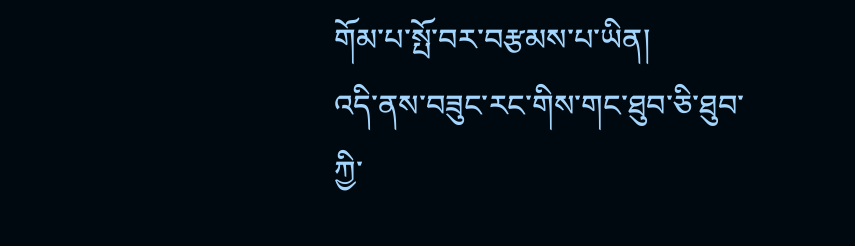གོམ་པ་སྤོ་བར་བརྩམས་པ་ཡིན།
འདི་ནས་བཟུང་རང་གིས་གང་ཐུབ་ཅི་ཐུབ་ཀྱི་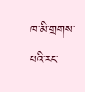ཁ་མི་གྲགས་པའི་རང་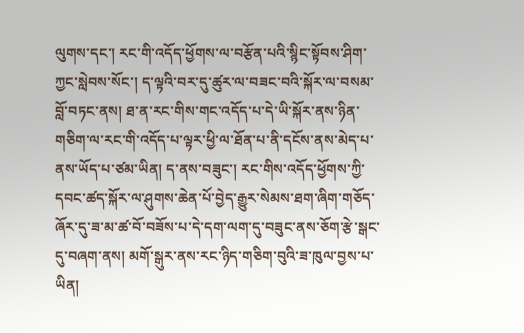ལུགས་དང་། རང་གི་འདོད་ཕྱོགས་ལ་བརྩོན་པའི་སྙིང་སྟོབས་ཤིག་ཀྱང་སླེབས་སོང་། ད་ལྟའི་བར་དུ་ཚུར་ལ་བཟང་བའི་སྐོར་ལ་བསམ་བློ་བཏང་ནས། ཐ་ན་རང་གིས་གང་འདོད་པ་དེ་ཡི་སྐོར་ནས་ཉིན་གཅིག་ལ་རང་གི་འདོད་པ་ལྟར་ཕྱི་ལ་ཐོན་པ་ནི་དངོས་ནས་མེད་པ་ནས་ཡོད་པ་ཙམ་ཡིན། ད་ནས་བཟུང་། རང་གིས་འདོད་ཕྱོགས་ཀྱི་དབང་ཚད་སྐོར་ལ་ཤུགས་ཆེན་པོ་བྱེད་རྒྱུར་སེམས་ཐག་ཞིག་གཅོད་ཞོར་དུ་ཟ་མ་ཚ་བོ་བཟོས་པ་དེ་དག་ལག་དུ་བཟུང་ནས་ཅོག་རྩེ་སྒང་དུ་བཞག་ནས། མགོ་སྒུར་ནས་རང་ཉིད་གཅིག་བུའི་ཟ་ཁུལ་བྱས་པ་ཡིན།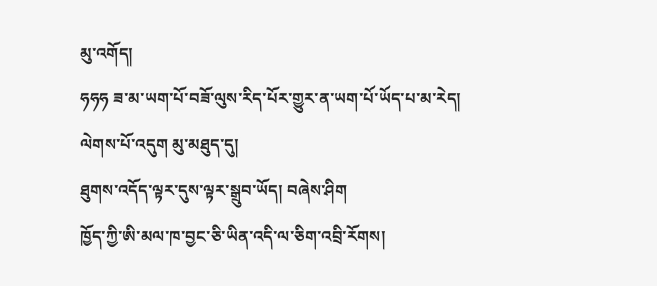མུ་འགོད།
ཧཧཧ ཟ་མ་ཡག་པོ་བཟོ་ལུས་རིད་པོར་གྱུར་ན་ཡག་པོ་ཡོད་པ་མ་རེད།
ལེགས་པོ་འདུག མུ་མཐུད་དུ།
ཐུགས་འདོད་ལྟར་དུས་ལྟར་སྒྲུབ་ཡོད། བཞེས་ཤིག
ཁྱོད་ཀྱི་ཨི་མལ་ཁ་བྱང་ཅི་ཡིན་འདི་ལ་ཅིག་འབྲི་རོགས།